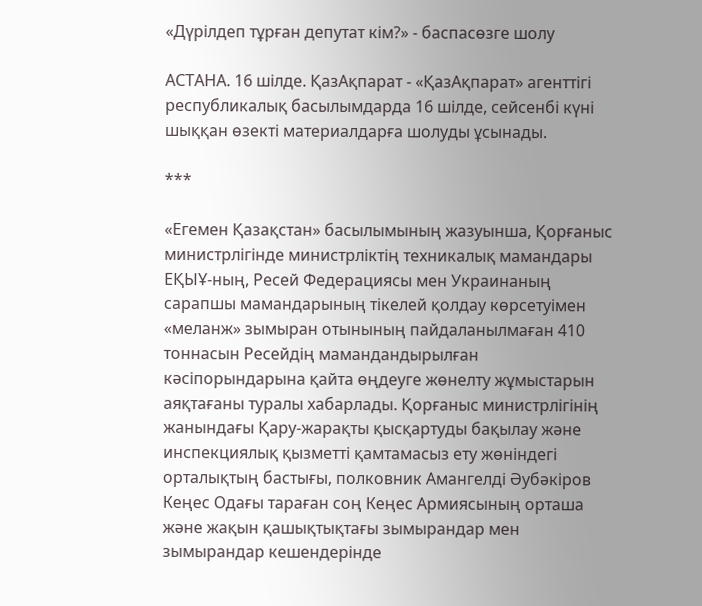«Дүрілдеп тұрған депутат кім?» - баспасөзге шолу

АСТАНА. 16 шілде. ҚазАқпарат - «ҚазАқпарат» агенттігі республикалық басылымдарда 16 шілде, сейсенбі күні шыққан өзекті материалдарға шолуды ұсынады.

***

«Егемен Қазақстан» басылымының жазуынша, Қорғаныс министрлігінде министрліктің техникалық мамандары ЕҚЫҰ-ның, Ресей Федерациясы мен Украинаның сарапшы мамандарының тікелей қолдау көрсетуімен «меланж» зымыран отынының пайдаланылмаған 410 тоннасын Ресейдің мамандандырылған кәсіпорындарына қайта өңдеуге жөнелту жұмыстарын аяқтағаны туралы хабарлады. Қорғаныс министрлігінің жанындағы Қару-жарақты қысқартуды бақылау және инспекциялық қызметті қамтамасыз ету жөніндегі орталықтың бастығы, полковник Амангелді Әубәкіров Кеңес Одағы тараған соң Кеңес Армиясының орташа және жақын қашықтықтағы зымырандар мен зымырандар кешендерінде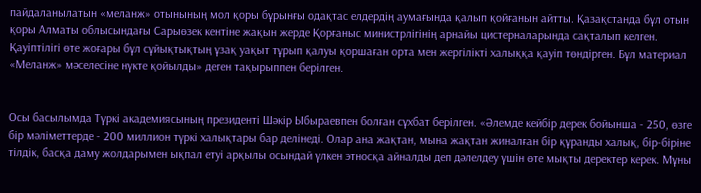пайдаланылатын «меланж» отынының мол қоры бұрынғы одақтас елдердің аумағында қалып қойғанын айтты. Қазақстанда бұл отын қоры Алматы облысындағы Сарыөзек кентіне жақын жерде Қорғаныс министрлігінің арнайы цистерналарында сақталып келген. Қауіптілігі өте жоғары бұл сұйықтықтың ұзақ уақыт тұрып қалуы қоршаған орта мен жергілікті халыққа қауіп төндірген. Бұл материал «Меланж» мәселесіне нүкте қойылды» деген тақырыппен берілген.


Осы басылымда Түркі академиясының президенті Шәкір Ыбыраевпен болған сұхбат берілген. «Әлемде кейбір дерек бойынша - 250, өзге бір мәліметтерде - 200 миллион түркі халықтары бар делінеді. Олар ана жақтан, мына жақтан жиналған бір құранды халық, бір-біріне тілдік, басқа даму жолдарымен ықпал етуі арқылы осындай үлкен этносқа айналды деп дәлелдеу үшін өте мықты деректер керек. Мұны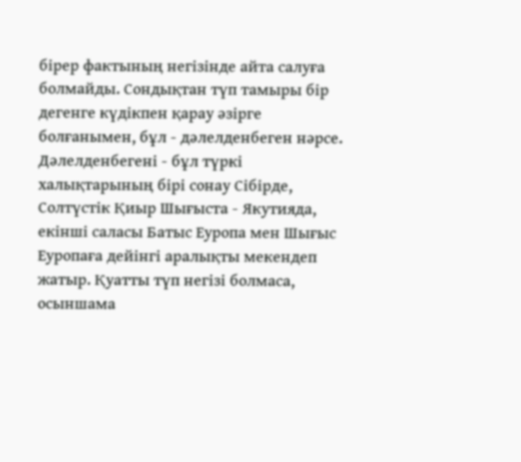бірер фактының негізінде айта салуға болмайды. Сондықтан түп тамыры бір дегенге күдікпен қарау әзірге болғанымен, бұл - дәлелденбеген нәрсе. Дәлелденбегені - бұл түркі халықтарының бірі сонау Сібірде, Солтүстік Қиыр Шығыста - Якутияда, екінші саласы Батыс Еуропа мен Шығыс Еуропаға дейінгі аралықты мекендеп жатыр. Қуатты түп негізі болмаса, осыншама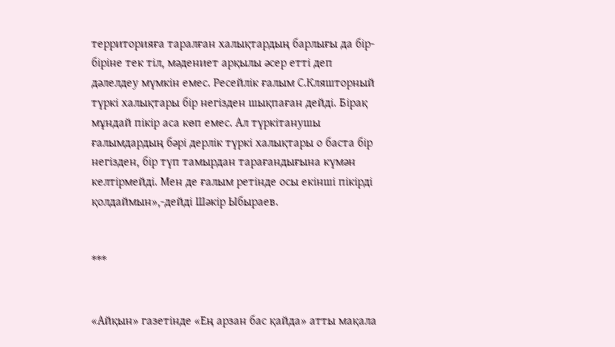территорияға таралған халықтардың барлығы да бір-біріне тек тіл, мәдениет арқылы әсер етті деп дәлелдеу мүмкін емес. Ресейлік ғалым С.Кляшторный түркі халықтары бір негізден шықпаған дейді. Бірақ мұндай пікір аса көп емес. Ал түркітанушы ғалымдардың бәрі дерлік түркі халықтары о баста бір негізден, бір түп тамырдан тарағандығына күмән келтірмейді. Мен де ғалым ретінде осы екінші пікірді қолдаймын»,-дейді Шәкір Ыбыраев.


***


«Айқын» газетінде «Ең арзан бас қайда» атты мақала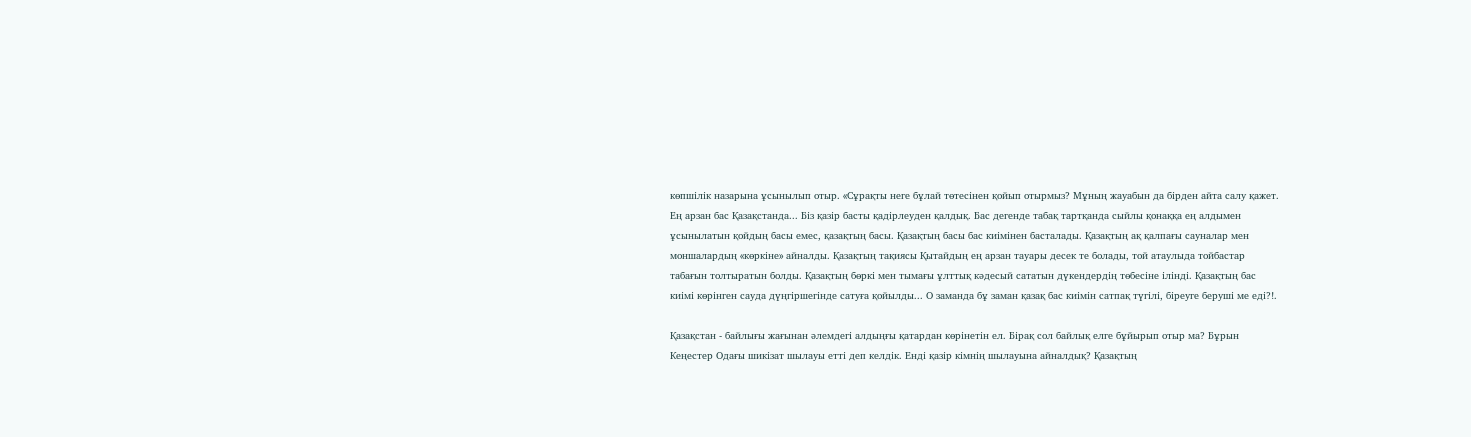көпшілік назарына ұсынылып отыр. «Сұрақты неге бұлай төтесінен қойып отырмыз? Мұның жауабын да бірден айта салу қажет. Ең арзан бас Қазақстанда... Біз қазір басты қадірлеуден қалдық. Бас дегенде табақ тартқанда сыйлы қонаққа ең алдымен ұсынылатын қойдың басы емес, қазақтың басы. Қазақтың басы бас киімінен басталады. Қазақтың ақ қалпағы сауналар мен моншалардың «көркіне» айналды. Қазақтың тақиясы Қытайдың ең арзан тауары десек те болады, той атаулыда тойбастар табағын толтыратын болды. Қазақтың бөркі мен тымағы ұлттық кәдесый сататын дүкендердің төбесіне ілінді. Қазақтың бас киімі көрінген сауда дүңгіршегінде сатуға қойылды... О заманда бұ заман қазақ бас киімін сатпақ түгілі, біреуге беруші ме еді?!.

Қазақстан - байлығы жағынан әлемдегі алдыңғы қатардан көрінетін ел. Бірақ сол байлық елге бұйырып отыр ма? Бұрын Кеңестер Одағы шикізат шылауы етті деп келдік. Енді қазір кімнің шылауына айналдық? Қазақтың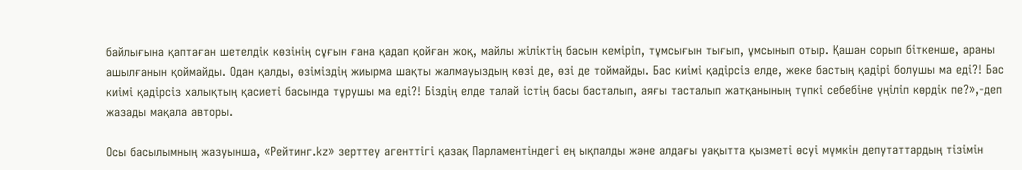байлығына қаптаған шетелдік көзінің сұғын ғана қадап қойған жоқ, майлы жіліктің басын кеміріп, тұмсығын тығып, ұмсынып отыр. Қашан сорып біткенше, араны ашылғанын қоймайды. Одан қалды, өзіміздің жиырма шақты жалмауыздың көзі де, өзі де тоймайды. Бас киімі қадірсіз елде, жеке бастың қадірі болушы ма еді?! Бас киімі қадірсіз халықтың қасиеті басында тұрушы ма еді?! Біздің елде талай істің басы басталып, аяғы тасталып жатқанының түпкі себебіне үңіліп көрдік пе?»,-деп жазады мақала авторы.

Осы басылымның жазуынша, «Рейтинг.kz» зерттеу агенттігі қазақ Парламентіндегі ең ықпалды және алдағы уақытта қызметі өсуі мүмкін депутаттардың тізімін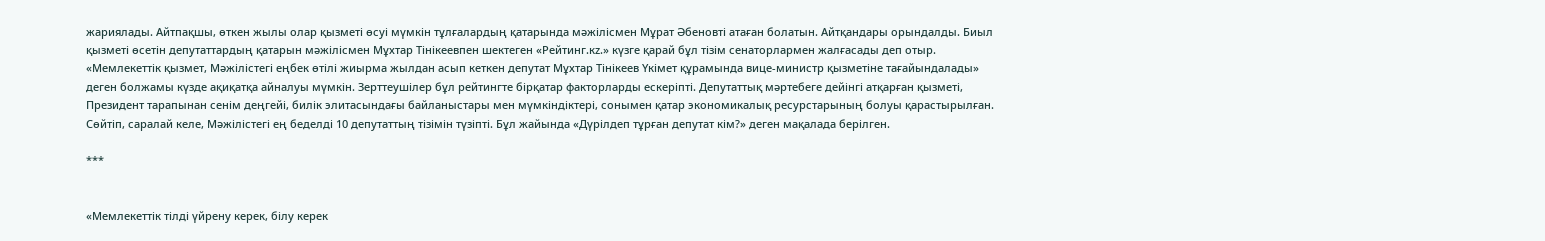жариялады. Айтпақшы, өткен жылы олар қызметі өсуі мүмкін тұлғалардың қатарында мәжілісмен Мұрат Әбеновті атаған болатын. Айтқандары орындалды. Биыл қызметі өсетін депутаттардың қатарын мәжілісмен Мұхтар Тінікеевпен шектеген «Рейтинг.кz.» күзге қарай бұл тізім сенаторлармен жалғасады деп отыр. «Мемлекеттік қызмет, Мәжілістегі еңбек өтілі жиырма жылдан асып кеткен депутат Мұхтар Тінікеев Үкімет құрамында вице-министр қызметіне тағайындалады» деген болжамы күзде ақиқатқа айналуы мүмкін. Зерттеушілер бұл рейтингте бірқатар факторларды ескеріпті. Депутаттық мәртебеге дейінгі атқарған қызметі, Президент тарапынан сенім деңгейі, билік элитасындағы байланыстары мен мүмкіндіктері, сонымен қатар экономикалық ресурстарының болуы қарастырылған. Сөйтіп, саралай келе, Мәжілістегі ең беделді 10 депутаттың тізімін түзіпті. Бұл жайында «Дүрілдеп тұрған депутат кім?» деген мақалада берілген.

***


«Мемлекеттік тілді үйрену керек, білу керек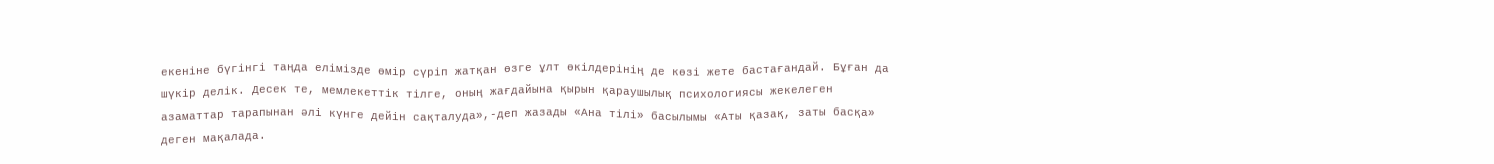екеніне бүгінгі таңда елімізде өмір сүріп жатқан өзге ұлт өкілдерінің де көзі жете бастағандай. Бұған да шүкір делік. Десек те, мемлекеттік тілге, оның жағдайына қырын қараушылық психологиясы жекелеген азаматтар тарапынан әлі күнге дейін сақталуда»,-деп жазады «Ана тілі» басылымы «Аты қазақ, заты басқа» деген мақалада.